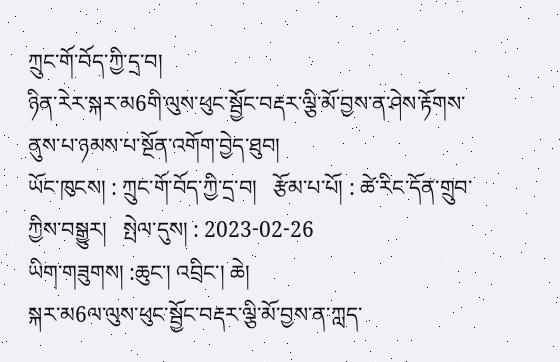ཀྲུང་གོ་བོད་ཀྱི་དྲ་བ།
ཉིན་རེར་སྐར་མ6གི་ལུས་ཕུང་སྦྱོང་བརྡར་ལྕི་མོ་བྱས་ན་ཤེས་རྟོགས་ནུས་པ་ཉམས་པ་སྔོན་འགོག་བྱེད་ཐུབ།
ཡོང་ཁུངས། : ཀྲུང་གོ་བོད་ཀྱི་དྲ་བ།   རྩོམ་པ་པོ། : ཚེ་རིང་དོན་གྲུབ་ཀྱིས་བསྒྱུར།   སྤེལ་དུས། : 2023-02-26
ཡིག་གཟུགས། :ཆུང་། འབྲིང་། ཆེ།
སྐར་མ6ལ་ལུས་ཕུང་སྦྱོང་བརྡར་ལྕི་མོ་བྱས་ན་ཀླད་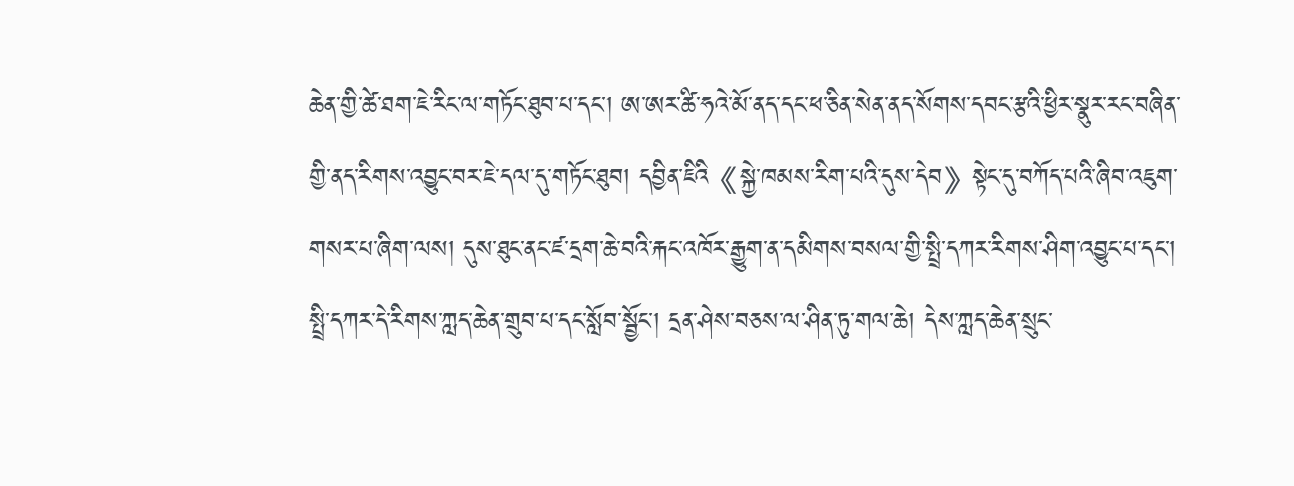ཆེན་གྱི་ཚེ་ཐག་ཇེ་རིང་ལ་གཏོང་ཐུབ་པ་དང་། ཨ་ཨར་ཚི་ཧའེ་མོ་ནད་དང་ཕ་ཅིན་སེན་ནད་སོགས་དབང་རྩའི་ཕྱིར་སྣུར་རང་བཞིན་གྱི་ནད་རིགས་འབྱུང་བར་ཇེ་དལ་དུ་གཏོང་ཐུབ། དབྱིན་ཇིའི《སྐྱེ་ཁམས་རིག་པའི་དུས་དེབ》སྟེང་དུ་བཀོད་པའི་ཞིབ་འཇུག་གསར་པ་ཞིག་ལས། དུས་ཐུང་ནང་ཛ་དྲག་ཆེ་བའི་རྐང་འཁོར་རྒྱུག་ན་དམིགས་བསལ་གྱི་སྤྲི་དཀར་རིགས་ཤིག་འབྱུང་པ་དང་། སྤྲི་དཀར་དེ་རིགས་ཀླད་ཆེན་གྲུབ་པ་དང་སློབ་སྦྱོང་། དྲན་ཤེས་བཅས་ལ་ཤིན་ཏུ་གལ་ཆེ། དེས་ཀླད་ཆེན་སྲུང་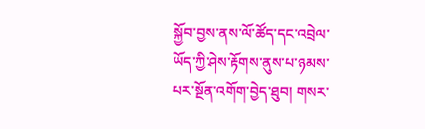སྐྱོབ་བྱས་ནས་ལོ་ཚོད་དང་འབྲེལ་ཡོད་ཀྱི་ཤེས་རྟོགས་ནུས་པ་ཉམས་པར་སྔོན་འགོག་བྱེད་ཐུབ། གསར་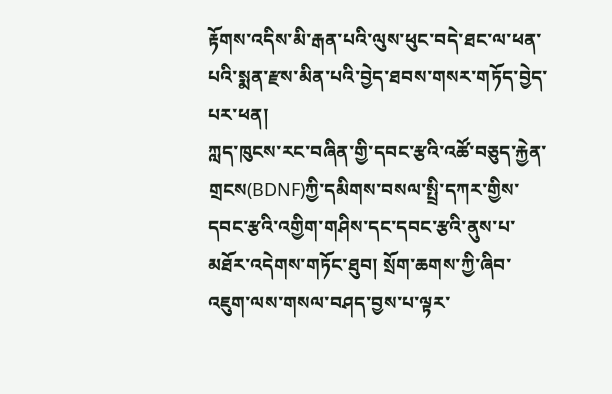རྟོགས་འདིས་མི་རྒན་པའི་ལུས་ཕུང་བདེ་ཐང་ལ་ཕན་པའི་སྨན་རྫས་མིན་པའི་བྱེད་ཐབས་གསར་གཏོད་བྱེད་པར་ཕན།
ཀླད་ཁུངས་རང་བཞིན་གྱི་དབང་རྩའི་འཚོ་བཅུད་རྐྱེན་གྲངས(BDNF)ཀྱི་དམིགས་བསལ་སྤྲི་དཀར་གྱིས་དབང་རྩའི་འགྱིག་གཤིས་དང་དབང་རྩའི་ནུས་པ་མཐོར་འདེགས་གཏོང་ཐུབ། སྲོག་ཆགས་ཀྱི་ཞིབ་འཇུག་ལས་གསལ་བཤད་བྱས་པ་ལྟར་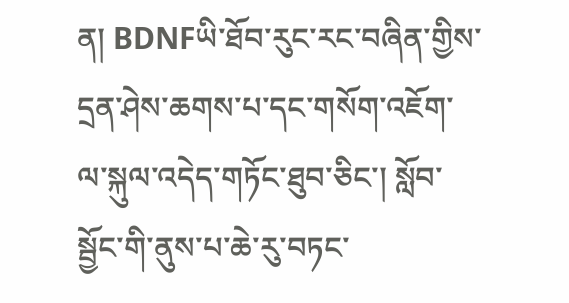ན། BDNFཡི་ཐོབ་རུང་རང་བཞིན་གྱིས་དྲན་ཤེས་ཆགས་པ་དང་གསོག་འཇོག་ལ་སྐུལ་འདེད་གཏོང་ཐུབ་ཅིང་། སློབ་སྦྱོང་གི་ནུས་པ་ཆེ་རུ་བཏང་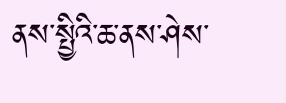ནས་སྤྱིའི་ཆ་ནས་ཤེས་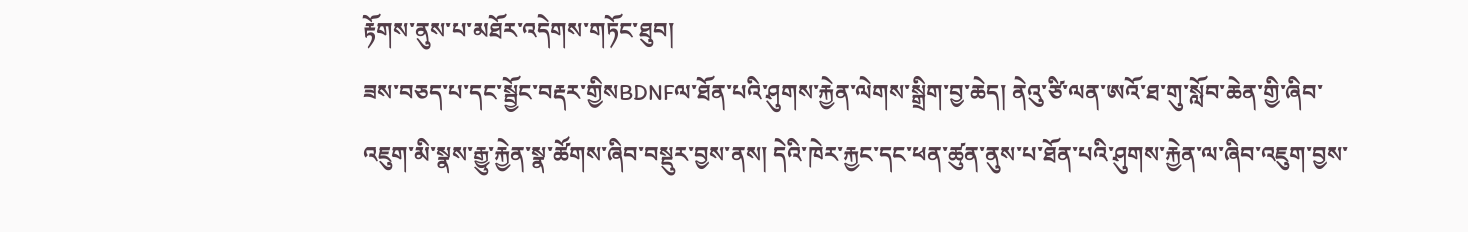རྟོགས་ནུས་པ་མཐོར་འདེགས་གཏོང་ཐུབ།
ཟས་བཅད་པ་དང་སྦྱོང་བརྡར་གྱིསBDNFལ་ཐོན་པའི་ཤུགས་རྐྱེན་ལེགས་སྒྲིག་བྱ་ཆེད། ནེའུ་ཙི་ལན་ཨའོ་ཐ་གུ་སློབ་ཆེན་གྱི་ཞིབ་འཇུག་མི་སྣས་རྒྱུ་རྐྱེན་སྣ་ཚོགས་ཞིབ་བསྡུར་བྱས་ནས། དེའི་ཁེར་རྐྱང་དང་ཕན་ཚུན་ནུས་པ་ཐོན་པའི་ཤུགས་རྐྱེན་ལ་ཞིབ་འཇུག་བྱས་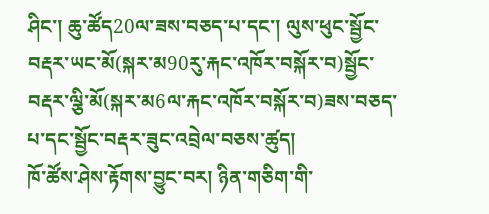ཤིང་། ཆུ་ཚོད20ལ་ཟས་བཅད་པ་དང་། ལུས་ཕུང་སྦྱོང་བརྡར་ཡང་མོ(སྐར་མ90རུ་རྐང་འཁོར་བསྐོར་བ)སྦྱོང་བརྡར་ལྕི་མོ(སྐར་མ6ལ་རྐང་འཁོར་བསྐོར་བ)ཟས་བཅད་པ་དང་སྦྱོང་བརྡར་ཟུང་འབྲེལ་བཅས་ཚུད།
ཁོ་ཚོས་ཤེས་རྟོགས་བྱུང་བར། ཉིན་གཅིག་གི་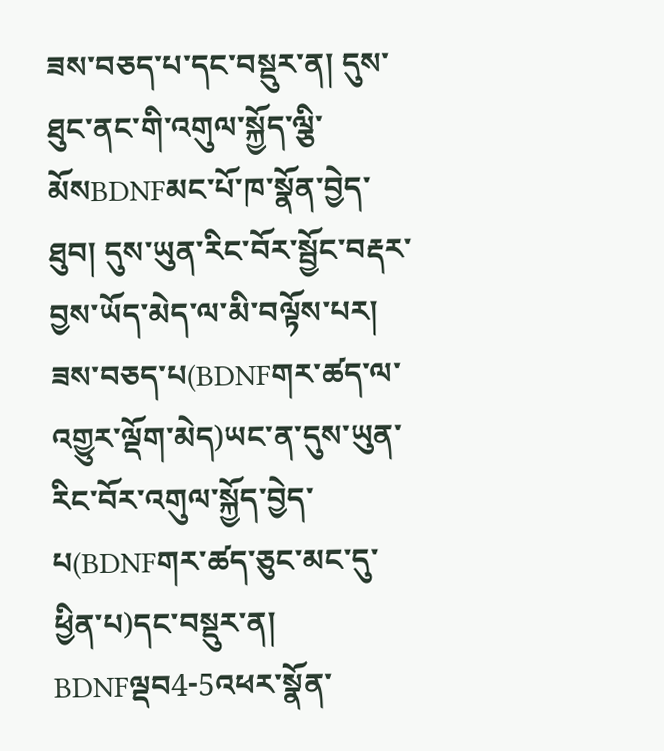ཟས་བཅད་པ་དང་བསྡུར་ན། དུས་ཐུང་ནང་གི་འགུལ་སྐྱོད་ལྕི་མོསBDNFམང་པོ་ཁ་སྣོན་བྱེད་ཐུབ། དུས་ཡུན་རིང་བོར་སྦྱོང་བརྡར་བྱས་ཡོད་མེད་ལ་མི་བལྟོས་པར། ཟས་བཅད་པ(BDNFགར་ཚད་ལ་འགྱུར་ལྡོག་མེད)ཡང་ན་དུས་ཡུན་རིང་བོར་འགུལ་སྐྱོད་བྱེད་པ(BDNFགར་ཚད་ཅུང་མང་དུ་ཕྱིན་པ)དང་བསྡུར་ན།    BDNFལྡབ4-5འཕར་སྣོན་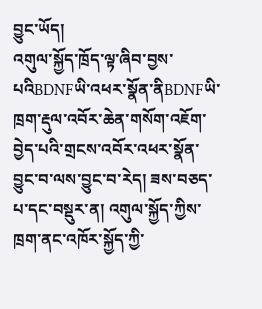བྱུང་ཡོད།
འགུལ་སྐྱོད་ཁྲོད་ལྟ་ཞིབ་བྱས་པའིBDNFཡི་འཕར་སྣོན་ནིBDNFཡི་ཁྲག་རྡུལ་འབོར་ཆེན་གསོག་འཇོག་བྱེད་པའི་གྲངས་འབོར་འཕར་སྣོན་བྱུང་བ་ལས་བྱུང་བ་རེད། ཟས་བཅད་པ་དང་བསྡུར་ན། འགུལ་སྐྱོད་ཀྱིས་ཁྲག་ནང་འཁོར་སྐྱོད་ཀྱི་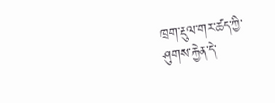ཁྲག་རྡུལ་གར་ཚད་ཀྱི་ཤུགས་རྐྱེན་དེ་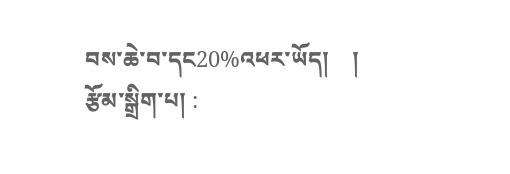བས་ཆེ་བ་དང20%འཕར་ཡོད།    །
རྩོམ་སྒྲིག་པ། :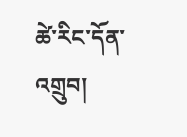ཚེ་རིང་དོན་འགྲུབ།